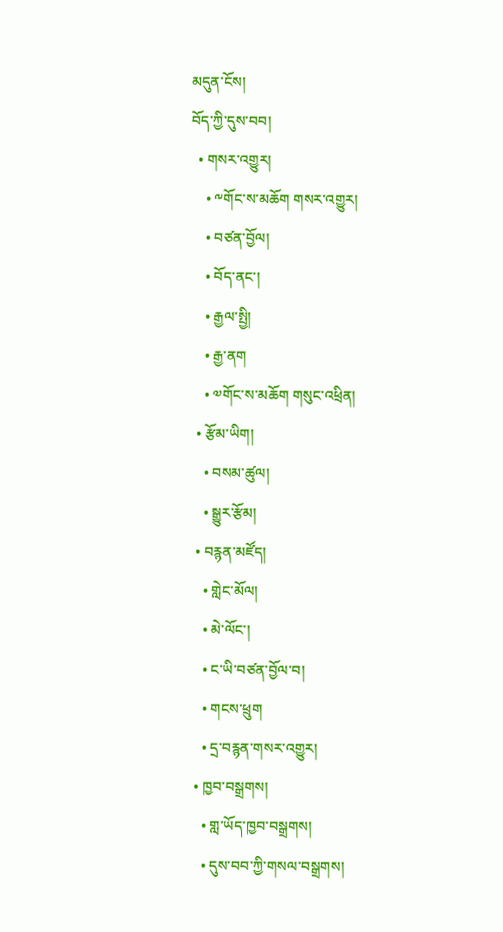མདུན་ངོས།
བོད་ཀྱི་དུས་བབ།
  • གསར་འགྱུར།
    • ༸གོང་ས་མཆོག གསར་འགྱུར།
    • བཙན་བྱོལ།
    • བོད་ནང་།
    • རྒྱལ་སྤྱི།
    • རྒྱ་ནག
    • ༧གོང་ས་མཆོག གསུང་འཕྲིན།
  • རྩོམ་ཡིག།
    • བསམ་ཚུལ།
    • སྒྱུར་རྩོམ།
  • བརྙན་མཛོད།
    • གླེང་མོལ།
    • མེ་ལོང་།
    • ང་ཡི་བཙན་བྱོལ་བ།
    • གངས་ཕྲུག
    • དྲ་བརྙན་གསར་འགྱུར།
  • ཁྱབ་བསྒྲགས།
    • གླ་ཡོད་ཁྱབ་བསྒྲགས།
    • དུས་བབ་ཀྱི་གསལ་བསྒྲགས།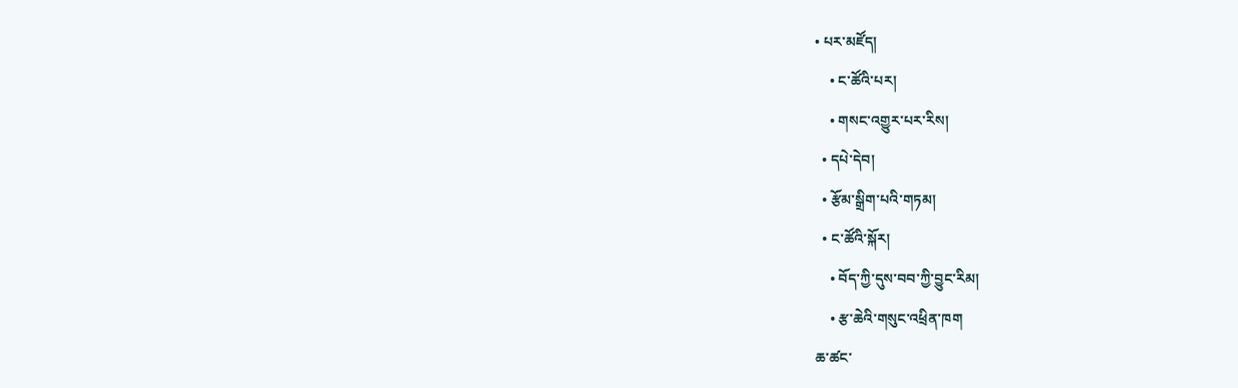• པར་མཛོད།
    • ང་ཚོའི་པར།
    • གསང་འགྱུར་པར་རིས།
  • དཔེ་དེབ།
  • རྩོམ་སྒྲིག་པའི་གཏམ།
  • ང་ཚོའི་སྐོར།
    • བོད་ཀྱི་དུས་བབ་ཀྱི་བྱུང་རིམ།
    • རྩ་ཆེའི་གསུང་འཕྲིན་ཁག
ཆ་ཚང་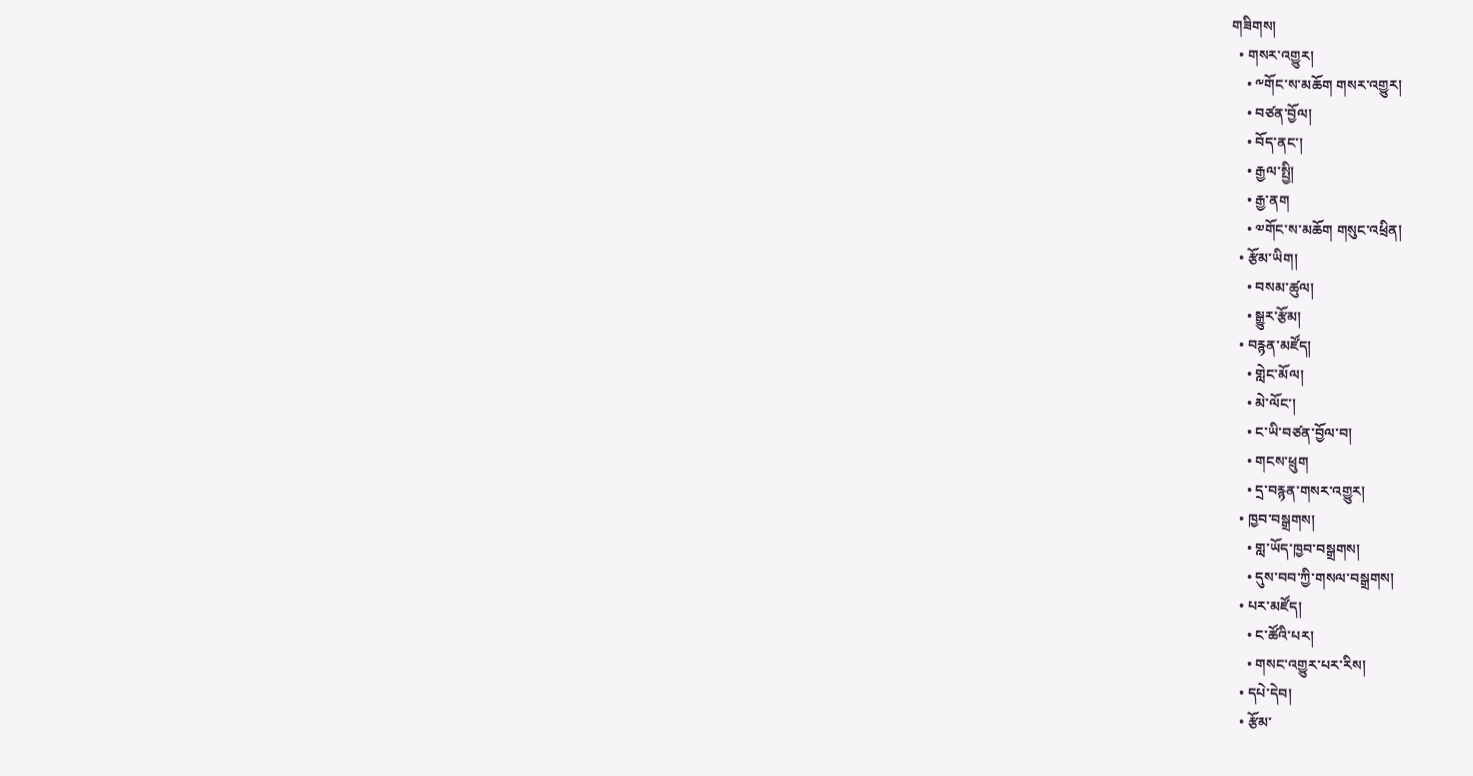གཟིགས།
  • གསར་འགྱུར།
    • ༸གོང་ས་མཆོག གསར་འགྱུར།
    • བཙན་བྱོལ།
    • བོད་ནང་།
    • རྒྱལ་སྤྱི།
    • རྒྱ་ནག
    • ༧གོང་ས་མཆོག གསུང་འཕྲིན།
  • རྩོམ་ཡིག།
    • བསམ་ཚུལ།
    • སྒྱུར་རྩོམ།
  • བརྙན་མཛོད།
    • གླེང་མོལ།
    • མེ་ལོང་།
    • ང་ཡི་བཙན་བྱོལ་བ།
    • གངས་ཕྲུག
    • དྲ་བརྙན་གསར་འགྱུར།
  • ཁྱབ་བསྒྲགས།
    • གླ་ཡོད་ཁྱབ་བསྒྲགས།
    • དུས་བབ་ཀྱི་གསལ་བསྒྲགས།
  • པར་མཛོད།
    • ང་ཚོའི་པར།
    • གསང་འགྱུར་པར་རིས།
  • དཔེ་དེབ།
  • རྩོམ་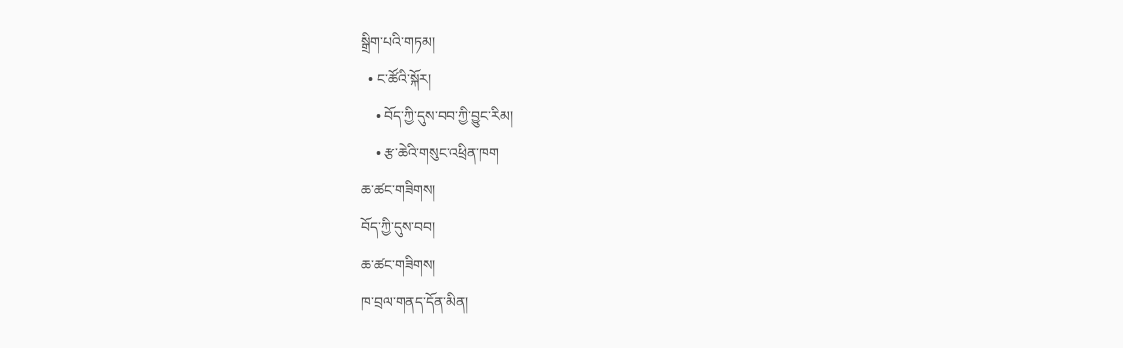སྒྲིག་པའི་གཏམ།
  • ང་ཚོའི་སྐོར།
    • བོད་ཀྱི་དུས་བབ་ཀྱི་བྱུང་རིམ།
    • རྩ་ཆེའི་གསུང་འཕྲིན་ཁག
ཆ་ཚང་གཟིགས།
བོད་ཀྱི་དུས་བབ།
ཆ་ཚང་གཟིགས།
ཁ་བྲལ་གནད་དོན་མིན།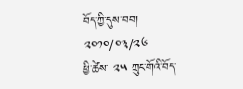བོད་ཀྱི་དུས་བབ།
༢༠༡༠/༠༣/༢༦
ཕྱི་ཚེས་ ༢༥ ཀྲུང་གོའི་བོད་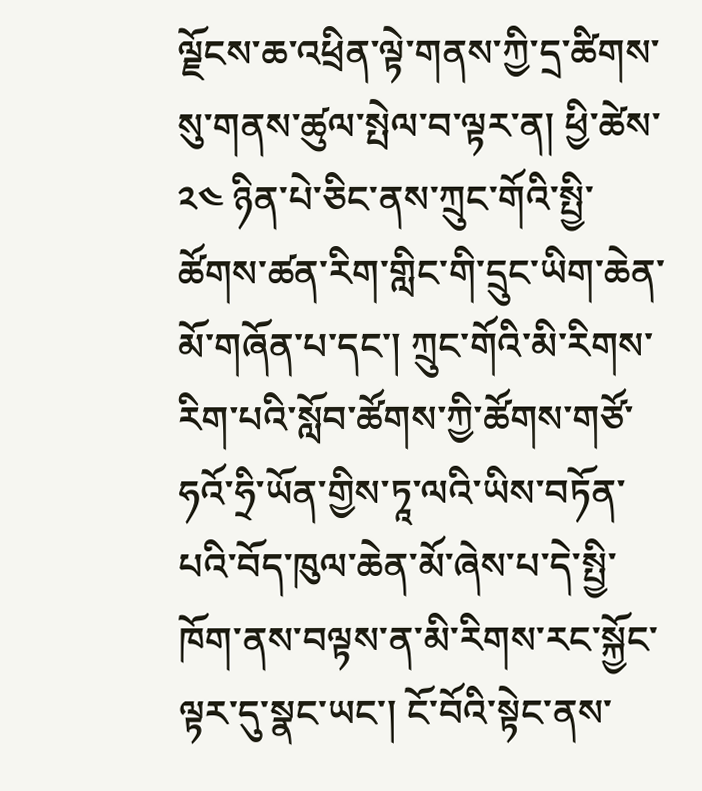ལྗོངས་ཆ་འཕྲིན་ལྟེ་གནས་ཀྱི་དྲ་ཚིགས་སུ་གནས་ཚུལ་སྤེལ་བ་ལྟར་ན། ཕྱི་ཚེས་ ༢༤ ཉིན་པེ་ཅིང་ནས་ཀྲུང་གོའི་སྤྱི་ཚོགས་ཚན་རིག་གླིང་གི་དྲུང་ཡིག་ཆེན་མོ་གཞོན་པ་དང་། ཀྲུང་གོའི་མི་རིགས་རིག་པའི་སློབ་ཚོགས་ཀྱི་ཚོགས་གཙོ་ཧའོ་ཧྲི་ཡོན་གྱིས་ཏཱ་ལའི་ཡིས་བཏོན་པའི་བོད་ཁུལ་ཆེན་མོ་ཞེས་པ་དེ་སྤྱི་ཁོག་ནས་བལྟས་ན་མི་རིགས་རང་སྐྱོང་ལྟར་དུ་སྣང་ཡང་། ངོ་བོའི་སྟེང་ནས་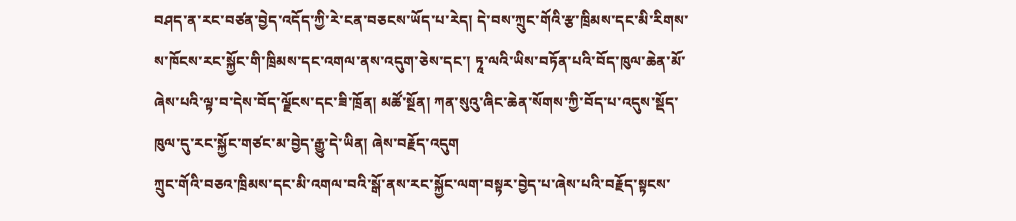བཤད་ན་རང་བཙན་བྱེད་འདོད་ཀྱི་རེ་ངན་བཅངས་ཡོད་པ་རེད། དེ་བས་ཀྲུང་གོའི་རྩ་ཁྲིམས་དང་མི་རིགས་ས་ཁོངས་རང་སྐྱོང་གི་ཁྲིམས་དང་འགལ་ནས་འདུག་ཅེས་དང་། ཏཱ་ལའི་ཡིས་བཏོན་པའི་བོད་ཁུལ་ཆེན་མོ་ཞེས་པའི་ལྟ་བ་དེས་བོད་ལྗོངས་དང་ཟི་ཁྲོན། མཚོ་སྔོན། ཀན་སུའུ་ཞིང་ཆེན་སོགས་ཀྱི་བོད་པ་འདུས་སྡོད་ཁུལ་དུ་རང་སྐྱོང་གཙང་མ་བྱེད་རྒྱུ་དེ་ཡིན། ཞེས་བརྗོད་འདུག
ཀྲུང་གོའི་བཅའ་ཁྲིམས་དང་མི་འགལ་བའི་སྒོ་ནས་རང་སྐྱོང་ལག་བསྟར་བྱེད་པ་ཞེས་པའི་བརྗོད་སྟངས་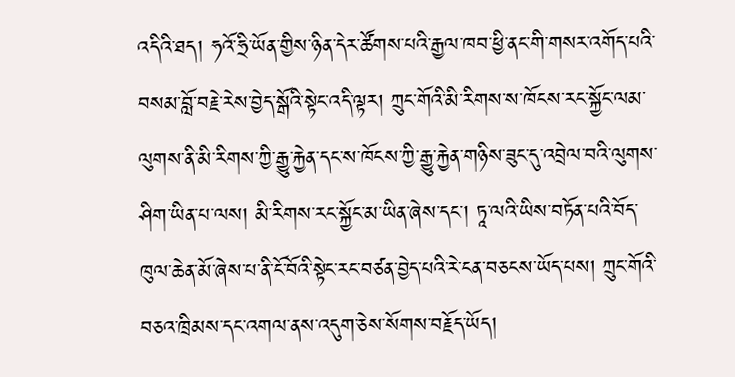འདིའི་ཐད། ཧའོ་ཧྲི་ཡོན་གྱིས་ཉིན་དེར་ཚོགས་པའི་རྒྱལ་ཁབ་ཕྱི་ནང་གི་གསར་འགོད་པའི་བསམ་བློ་བརྗེ་རེས་བྱེད་སྒོའི་སྟེང་འདི་ལྟར། ཀྲུང་གོའི་མི་རིགས་ས་ཁོངས་རང་སྐྱོང་ལམ་ལུགས་ནི་མི་རིགས་ཀྱི་རྒྱུ་རྐྱེན་དང་ས་ཁོངས་ཀྱི་རྒྱུ་རྐྱེན་གཉིས་ཟུང་དུ་འབྲེལ་བའི་ལུགས་ཤིག་ཡིན་པ་ལས། མི་རིགས་རང་སྐྱོང་མ་ཡིན་ཞེས་དང་། ཏཱ་ལའི་ཡིས་བཏོན་པའི་བོད་ཁུལ་ཆེན་མོ་ཞེས་པ་ནི་ངོ་བོའི་སྟེང་རང་བཙན་བྱེད་པའི་རེ་ངན་བཅངས་ཡོད་པས། ཀྲུང་གོའི་བཅའ་ཁྲིམས་དང་འགལ་ནས་འདུག་ཅེས་སོགས་བརྗོད་ཡོད།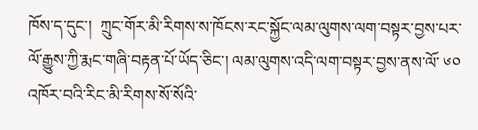ཁོས་ད་དུང་།  ཀྲུང་གོར་མི་རིགས་ས་ཁོངས་རང་སྐྱོང་ལམ་ལུགས་ལག་བསྟར་བྱས་པར་ལོ་རྒྱུས་ཀྱི་རྨང་གཞི་བརྟན་པོ་ཡོད་ཅིང་། ལམ་ལུགས་འདི་ལག་བསྟར་བྱས་ནས་ལོ་ ༦༠ འཁོར་བའི་རིང་མི་རིགས་སོ་སོའི་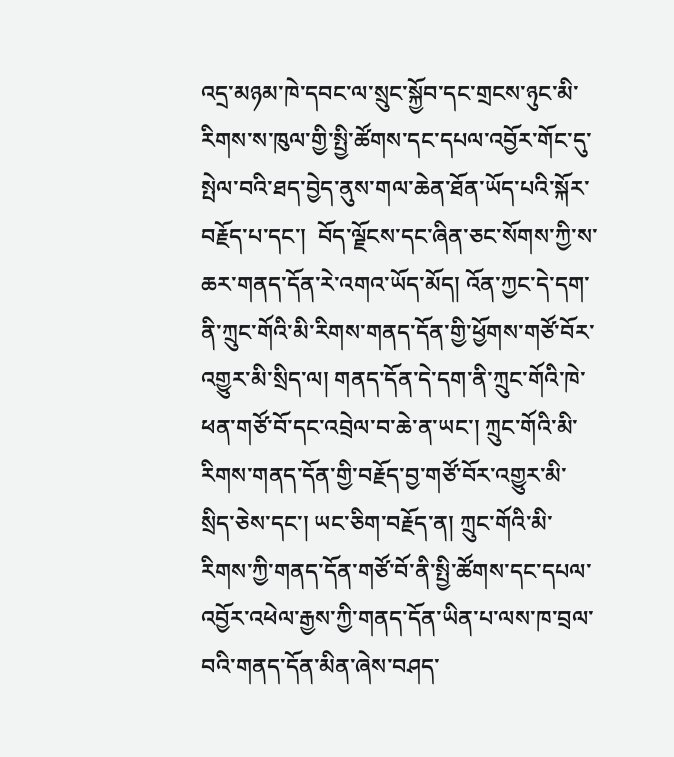འདྲ་མཉམ་ཁེ་དབང་ལ་སྲུང་སྐྱོབ་དང་གྲངས་ཉུང་མི་རིགས་ས་ཁུལ་གྱི་སྤྱི་ཚོགས་དང་དཔལ་འབྱོར་གོང་དུ་སྤེལ་བའི་ཐད་བྱེད་ནུས་གལ་ཆེན་ཐོན་ཡོད་པའི་སྐོར་བརྗོད་པ་དང་།  བོད་ལྗོངས་དང་ཞིན་ཅང་སོགས་ཀྱི་ས་ཆར་གནད་དོན་རེ་འགའ་ཡོད་མོད། འོན་ཀྱང་དེ་དག་ནི་ཀྲུང་གོའི་མི་རིགས་གནད་དོན་གྱི་ཕྱོགས་གཙོ་བོར་འགྱུར་མི་སྲིད་ལ། གནད་དོན་དེ་དག་ནི་ཀྲུང་གོའི་ཁེ་ཕན་གཙོ་བོ་དང་འབྲེལ་བ་ཆེ་ན་ཡང་། ཀྲུང་གོའི་མི་རིགས་གནད་དོན་གྱི་བརྗོད་བྱ་གཙོ་བོར་འགྱུར་མི་སྲིད་ཅེས་དང་། ཡང་ཅིག་བརྗོད་ན། ཀྲུང་གོའི་མི་རིགས་ཀྱི་གནད་དོན་གཙོ་བོ་ནི་སྤྱི་ཚོགས་དང་དཔལ་འབྱོར་འཕེལ་རྒྱས་ཀྱི་གནད་དོན་ཡིན་པ་ལས་ཁ་བྲལ་བའི་གནད་དོན་མིན་ཞེས་བཤད་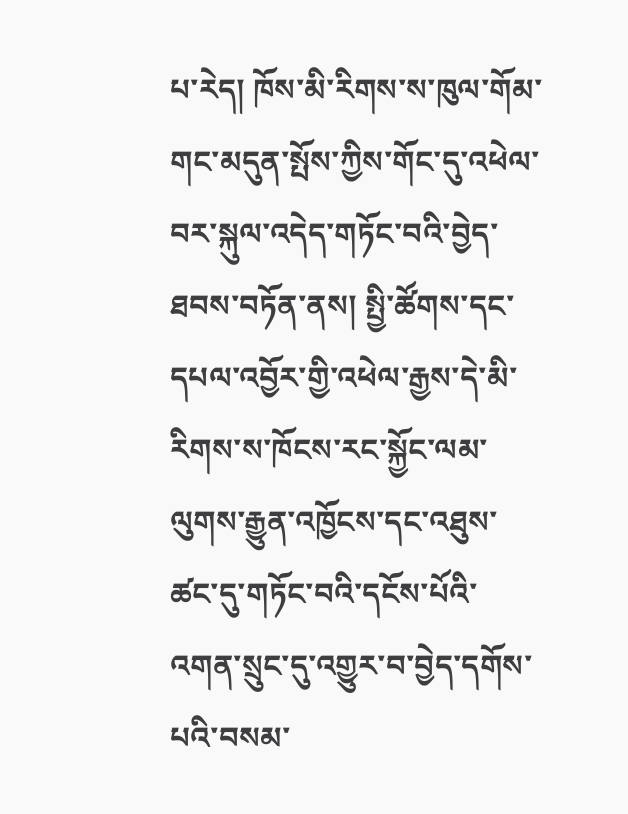པ་རེད། ཁོས་མི་རིགས་ས་ཁུལ་གོམ་གང་མདུན་སྤོས་ཀྱིས་གོང་དུ་འཕེལ་བར་སྐུལ་འདེད་གཏོང་བའི་བྱེད་ཐབས་བཏོན་ནས། སྤྱི་ཚོགས་དང་དཔལ་འབྱོར་གྱི་འཕེལ་རྒྱས་དེ་མི་རིགས་ས་ཁོངས་རང་སྐྱོང་ལམ་ལུགས་རྒྱུན་འཁྱོངས་དང་འཐུས་ཚང་དུ་གཏོང་བའི་དངོས་པོའི་འགན་སྲུང་དུ་འགྱུར་བ་བྱེད་དགོས་པའི་བསམ་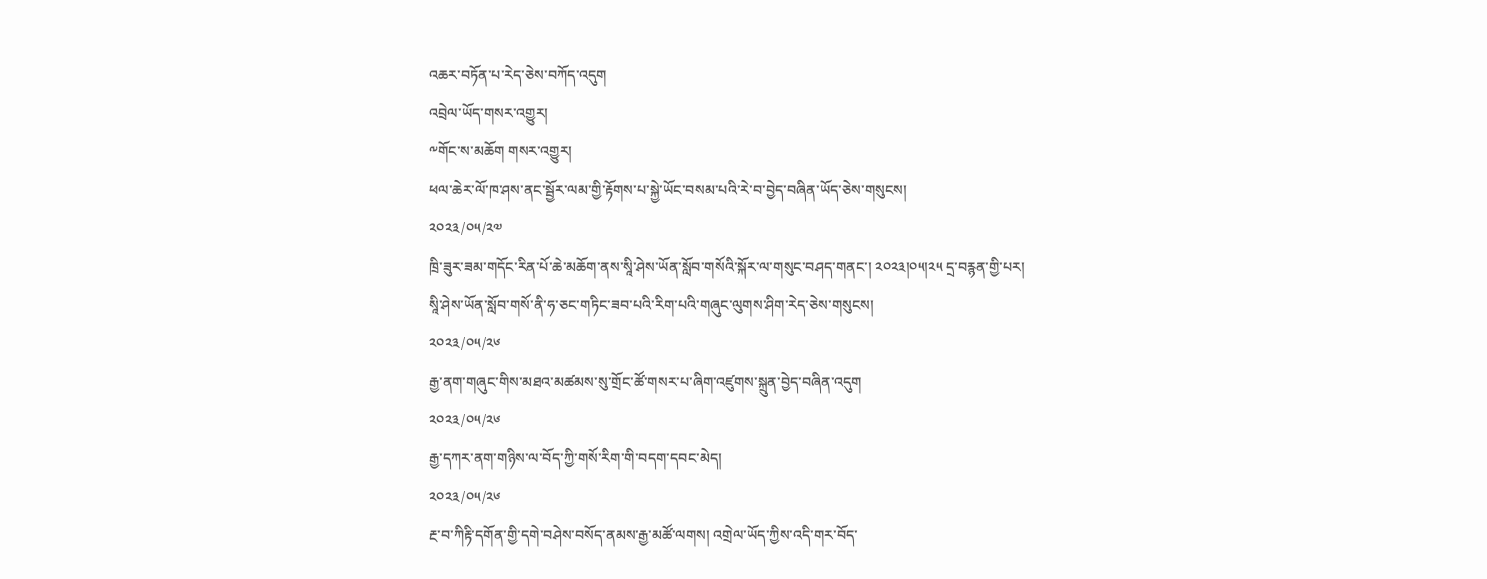འཆར་བཏོན་པ་རེད་ཅེས་བཀོད་འདུག
འབྲེལ་ཡོད་གསར་འགྱུར།
༸གོང་ས་མཆོག གསར་འགྱུར།
ཕལ་ཆེར་ལོ་ཁ་ཤས་ནང་སྦྱོར་ལམ་གྱི་རྟོགས་པ་སྐྱེ་ཡོང་བསམ་པའི་རེ་བ་བྱེད་བཞིན་ཡོད་ཅེས་གསུངས།
༢༠༢༣/༠༥/༢༧
ཁྲི་ཟུར་ཟམ་གདོང་རིན་པོ་ཆེ་མཆོག་ནས་སཱི་ཤེས་ཡོན་སློབ་གསོའི་སྐོར་ལ་གསུང་བཤད་གནང་། ༢༠༢༣།༠༥།༢༥ དྲ་བརྙན་གྱི་པར།
སཱི་ཤེས་ཡོན་སློབ་གསོ་ནི་ཧ་ཅང་གཏིང་ཟབ་པའི་རིག་པའི་གཞུང་ལུགས་ཤིག་རེད་ཅེས་གསུངས།
༢༠༢༣/༠༥/༢༦
རྒྱ་ནག་གཞུང་གིས་མཐའ་མཚམས་སུ་གྲོང་ཚོ་གསར་པ་ཞིག་འཛུགས་སྐྲུན་བྱེད་བཞིན་འདུག
༢༠༢༣/༠༥/༢༦
རྒྱ་དཀར་ནག་གཉིས་ལ་བོད་ཀྱི་གསོ་རིག་གི་བདག་དབང་མེད།
༢༠༢༣/༠༥/༢༦
རྔ་བ་ཀིརྟི་དགོན་གྱི་དགེ་བཤེས་བསོད་ནམས་རྒྱ་མཚོ་ལགས། འགྲེལ་ཡོད་ཀྱིས་འདི་གར་བོད་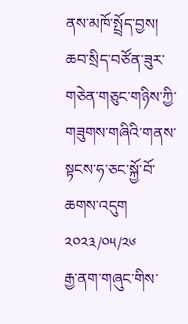ནས་མཁོ་སྤྲོད་བྱས།
ཆབ་སྲིད་བཙོན་ཟུར་གཅེན་གཅུང་གཉིས་ཀྱི་གཟུགས་གཞིའི་གནས་སྟངས་ཧ་ཅང་སྐྱོ་བོ་ཆགས་འདུག
༢༠༢༣/༠༥/༢༦
རྒྱ་ནག་གཞུང་གིས་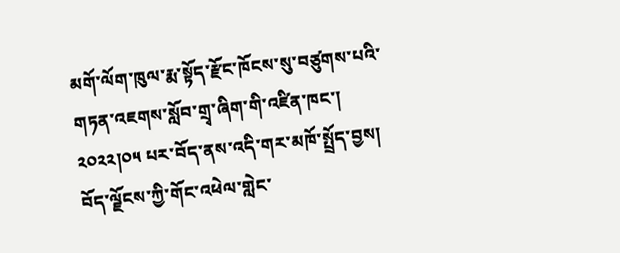མགོ་ལོག་ཁུལ་རྨ་སྟོད་རྫོང་ཁོངས་སུ་བཙུགས་པའི་གཏན་འཇགས་སློབ་གྲྭ་ཞིག་གི་འཛིན་ཁང་། ༢༠༢༢།༠༥ པར་བོད་ནས་འདི་གར་མཁོ་སྤྲོད་བྱས།
བོད་ལྗོངས་ཀྱི་གོང་འཕེལ་གླེང་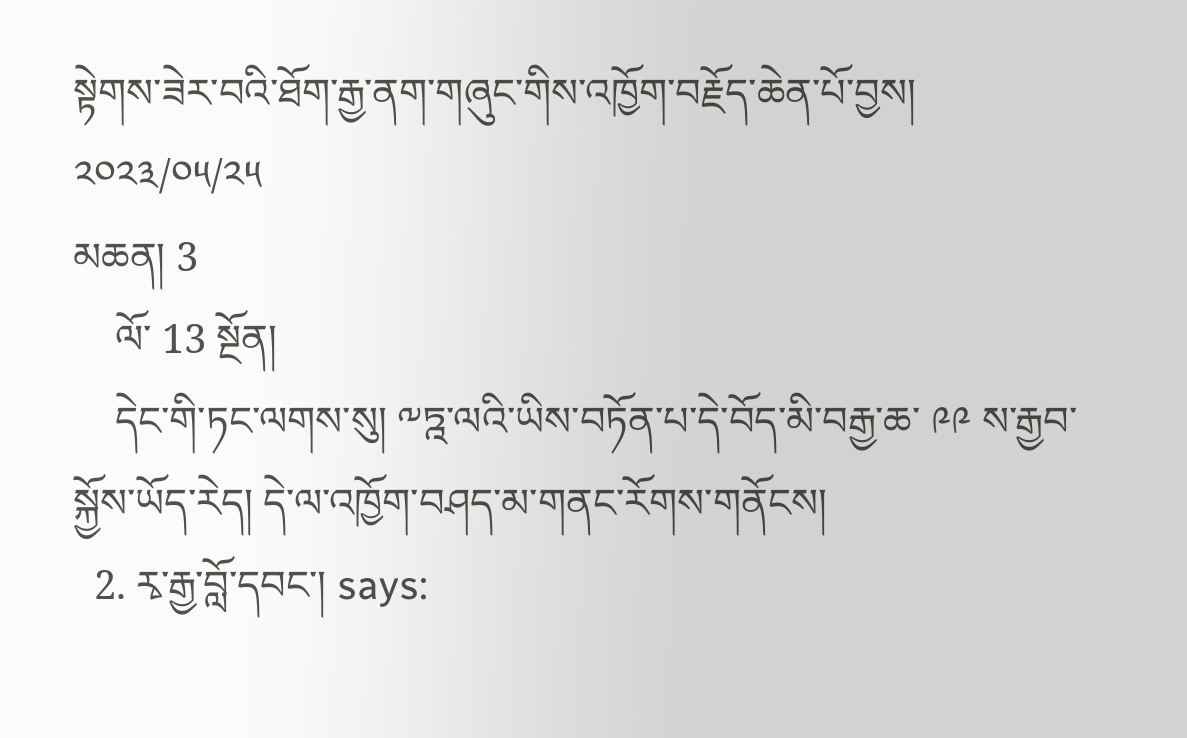སྟེགས་ཟེར་བའི་ཐོག་རྒྱ་ནག་གཞུང་གིས་འཁྱོག་བརྗོད་ཆེན་པོ་བྱས།
༢༠༢༣/༠༥/༢༥
མཆན། 3
    ལོ་ 13 སྔོན།
    དེང་གི་ཏང་ལགས་སུ། ༸ཏྰ་ལའི་ཡིས་བཏོན་པ་དེ་བོད་མི་བརྒྱ་ཆ་ ༩༩ ས་རྒྱབ་སྐྱོས་ཡོད་རེད། དེ་ལ་འཁྱོག་བཤད་མ་གནང་རོགས་གནོངས།
  2. རྭ་རྒྱ་བློ་དབང་། says: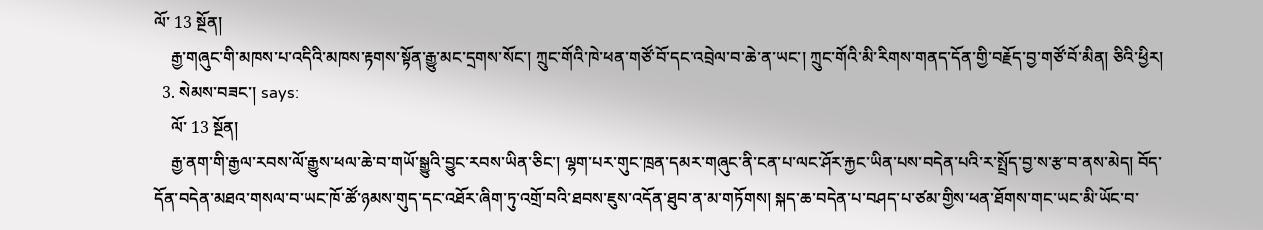ལོ་ 13 སྔོན།
    རྒྱ་གཞུང་གི་མཁས་པ་འདིའི་མཁས་རྟགས་སྟོན་རྒྱུ་མང་དྲགས་སོང་། ཀྲུང་གོའི་ཁེ་ཕན་གཙོ་བོ་དང་འབྲེལ་བ་ཆེ་ན་ཡང་། ཀྲུང་གོའི་མི་རིགས་གནད་དོན་གྱི་བརྗོད་བྱ་གཙོ་བོ་མིན། ཅིའི་ཕྱིར།
  3. སེམས་བཟང་། says:
    ལོ་ 13 སྔོན།
    རྒྱ་ནག་གི་རྒྱལ་རབས་ལོ་རྒྱུས་ཕལ་ཆེ་བ་གཡོ་སྒྱུའི་བྱུང་རབས་ཡིན་ཅིང་། ལྷག་པར་གུང་ཁྲན་དམར་གཞུང་ནི་ངན་པ་ལང་ཤོར་རྐྱང་ཡིན་པས་བདེན་པའི་ར་སྤྲོད་བྱ་ས་རྩ་བ་ནས་མེད། བོད་དོན་བདེན་མཐའ་གསལ་བ་ཡང་ཁོ་ཚོ་ཉམས་གུད་དང་འཐོར་ཞིག་ཏུ་འགྲོ་བའི་ཐབས་ཇུས་འདོན་ཐུབ་ན་མ་གཏོགས། སྐད་ཆ་བདེན་པ་བཤད་པ་ཙམ་གྱིས་ཕན་ཐོགས་གང་ཡང་མི་ཡོང་བ་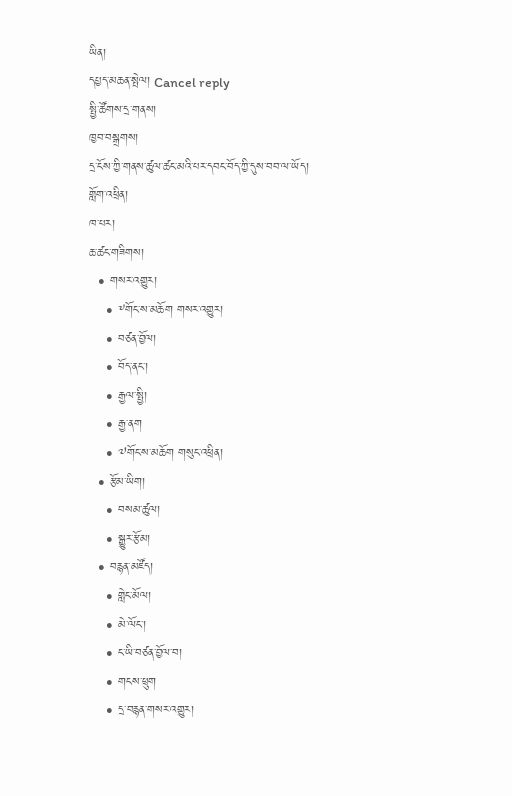ཡིན།
དཔྱད་མཆན་སྤེལ། Cancel reply
སྤྱི་ཚོགས་དྲ་གནས།
ཁྱབ་བསྒྲགས།
དྲ་ངོས་ཀྱི་གནས་ཚུལ་ཚང་མའི་པར་དབང་བོད་ཀྱི་དུས་བབ་ལ་ཡོད།
གློག་འཕྲིན།
ཁ་པར།
ཆ་ཚང་གཟིགས།
  • གསར་འགྱུར།
    • ༸གོང་ས་མཆོག གསར་འགྱུར།
    • བཙན་བྱོལ།
    • བོད་ནང་།
    • རྒྱལ་སྤྱི།
    • རྒྱ་ནག
    • ༧གོང་ས་མཆོག གསུང་འཕྲིན།
  • རྩོམ་ཡིག།
    • བསམ་ཚུལ།
    • སྒྱུར་རྩོམ།
  • བརྙན་མཛོད།
    • གླེང་མོལ།
    • མེ་ལོང་།
    • ང་ཡི་བཙན་བྱོལ་བ།
    • གངས་ཕྲུག
    • དྲ་བརྙན་གསར་འགྱུར།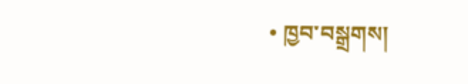• ཁྱབ་བསྒྲགས།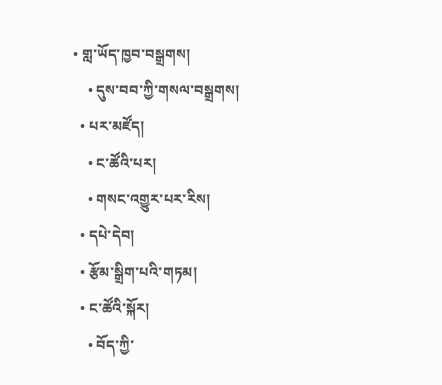• གླ་ཡོད་ཁྱབ་བསྒྲགས།
    • དུས་བབ་ཀྱི་གསལ་བསྒྲགས།
  • པར་མཛོད།
    • ང་ཚོའི་པར།
    • གསང་འགྱུར་པར་རིས།
  • དཔེ་དེབ།
  • རྩོམ་སྒྲིག་པའི་གཏམ།
  • ང་ཚོའི་སྐོར།
    • བོད་ཀྱི་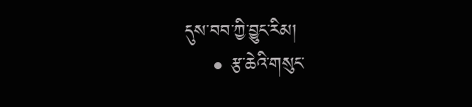དུས་བབ་ཀྱི་བྱུང་རིམ།
    • རྩ་ཆེའི་གསུང་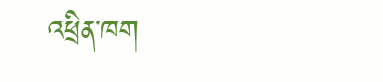འཕྲིན་ཁག